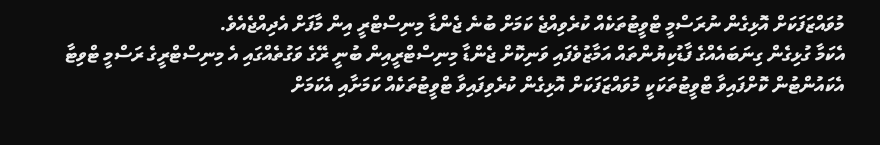މުވައްޒަފަކަށް އޮޅިގެން ނުރަސްމީ ޓްވީޓުތަކެއް ކުރެވިއްޖެ ކަމަށް ބުނެ ޖެންޑާ މިނިސްޓްރީ އިން މާފަށް އެދިއްޖެއެވެ.
އެކަމާ ގުޅިގެން ގިނަބައެއްގެ ފާޑުކިޔުންތައް އަމާޒުވެފައި ވަނިކޮށް ޖެންޑާ މިނިސްޓްރީއިން ބުނީ ރޭގެ ވަގުތެއްގައި އެ މިނިސްޓްރީގެ ރަސްމީ ޓްވިޓާ އެކައުންޓުން ކޮށްފައިވާ ޓްވީޓުތަކަކީ މުވައްޒަފަކަށް އޮޅިގެން ކުރެވިފައިވާ ޓްވީޓުތަކެއް ކަމަށާއި އެކަމަށް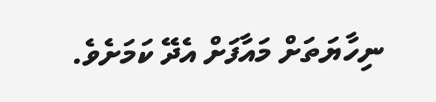ނިހާޔަތަށް މައާފަށް އެދޭ ކަމަށެވެ.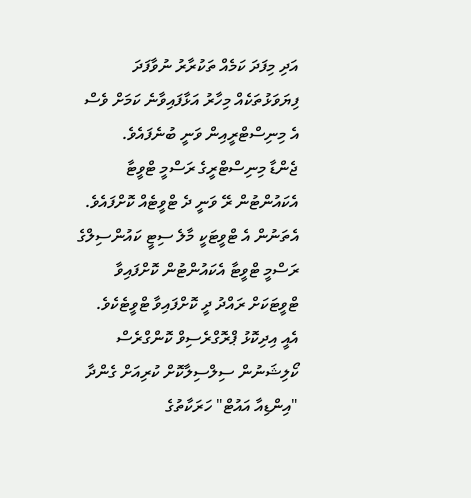އަދި މިފަދަ ކަމެއް ތަކުރާރު ނުވާފަދަ ފިޔަވަޅުތަކެއް މިހާރު އަޅާފައިވާނެ ކަމަށް ވެސް އެ މިނިސްޓްރީއިން ވަނީ ބުނެފައެވެ.
ޖެންޑާ މިނިސްޓްރީގެ ރަސްމީ ޓްވީޓާ އެކައުންޓުން ރޭ ވަނީ ދެ ޓްވީޓެއް ކޮށްފައެވެ. އެތަނުން އެ ޓްވީޓަކީ މާލެ ސިޓީ ކައުންސިލްގެ ރަސްމީ ޓްވީޓާ އެކައުންޓުން ކޮށްފައިވާ ޓްވީޓަކަށް ރައްދު ދީ ކޮށްފައިވާ ޓްވީޓެކެވެ. އެއީ އިދިކޮޅު ޕްރޮގްރެސިވް ކޮންގްރެސް ކޯލިޝަނުން ސިލްސިލާކޮށް ކުރިއަށް ގެންދާ "އިންޑިއާ އައުޓް" ހަރަކާތުގެ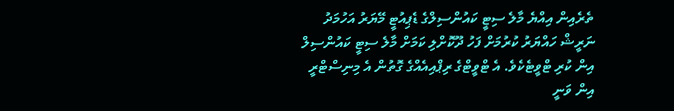ތެރެއިން އިއްޔެ މާލެ ސިޓީ ކައުންސިލްގެ ޑެޕިއުޓީ މޭޔަރު އަހުމަދު ނަރީޝް ހައްޔަރު ކުރުމަށް ފަހު ދޫކޮށްލި ކަމަށް މާލެ ސިޓީ ކައުންސިލް އިން ކުރި ޓްވީޓެކެވެ. އެ ޓްވީޓްގެ ރިޕްއިއެއްގެ ގޮތުން އެ މިނިސްޓްރީ އިން ވަނީ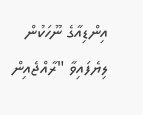އިންޑިއާގެ ނޫހަކުން ލިޔެފައިވާ "ރާއްޖެއިން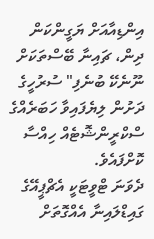އިންޑިއާއަށް ޔަގީންކަން ދިން، ޗައިނާ ބޭސްތަކަށް ނޫނެކޭ ބުނެފި" ސުރުހީގެ ދަށުން ލިޔެފައިވާ ހަބަރެއްގެ ސްކްރީންޝޮޓެއް ހިއްސާ ކޮށްފައެވެ.
ދެވަނަ ޓްވީޓަކީ އެޗްޕީއޭގެ ގައިޑްލައިނާ އެއްގޮތަށް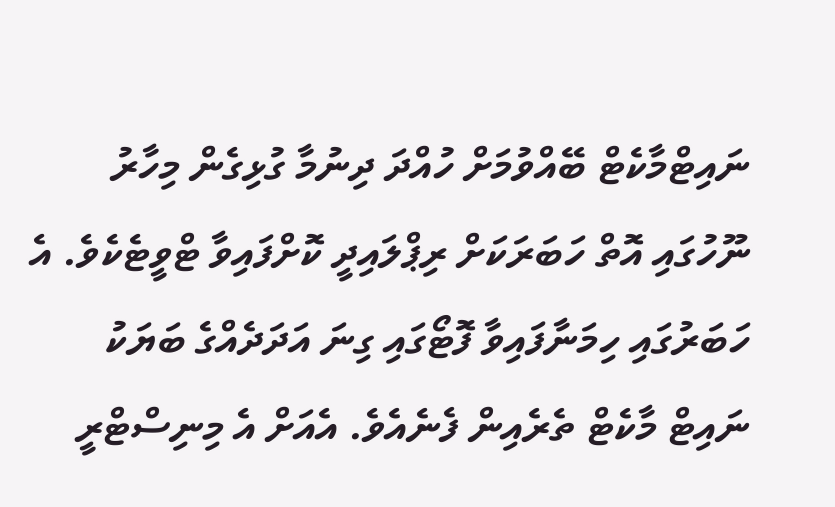ނައިޓްމާކެޓް ބޭއްވުމަށް ހުއްދަ ދިނުމާ ގުޅިގެން މިހާރު ނޫހުގައި އޮތް ހަބަރަކަށް ރިޕްލައިދީ ކޮށްފައިވާ ޓްވީޓެކެވެ. އެ ހަބަރުގައި ހިމަނާފައިވާ ފޮޓޯގައި ގިނަ އަދަދެއްގެ ބަޔަކު ނައިޓް މާކެޓް ތެރެއިން ފެނެއެވެ. އެއަށް އެ މިނިސްޓްރީ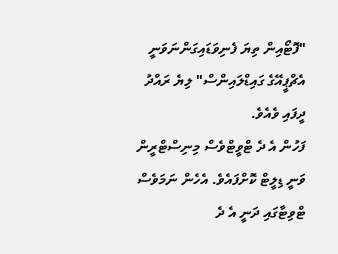"ފޮޓޯއިން ތިޔަ ފެނިވަޑައިގަންނަވަނީ އެޗްޕީއޭގެ ގައިޑްލައިންސް" ލިޔެ ރައްދު ދީފައި ވެއެވެ.
ފަހުން އެ ދެ ޓްވީޓްވެސް މިނިސްޓްރީން ވަނީ ޑިލީޓް ކޮށްފައެވެ. އެހެން ނަމަވެސް ޓްވިޓާގައި ދަނީ އެ ދެ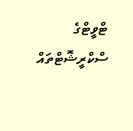ޓްވީޓްގެ ސްކްރީޝޮޓްތައް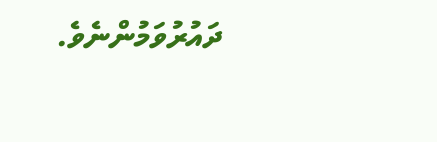ދައުރުވަމުންނެވެ.